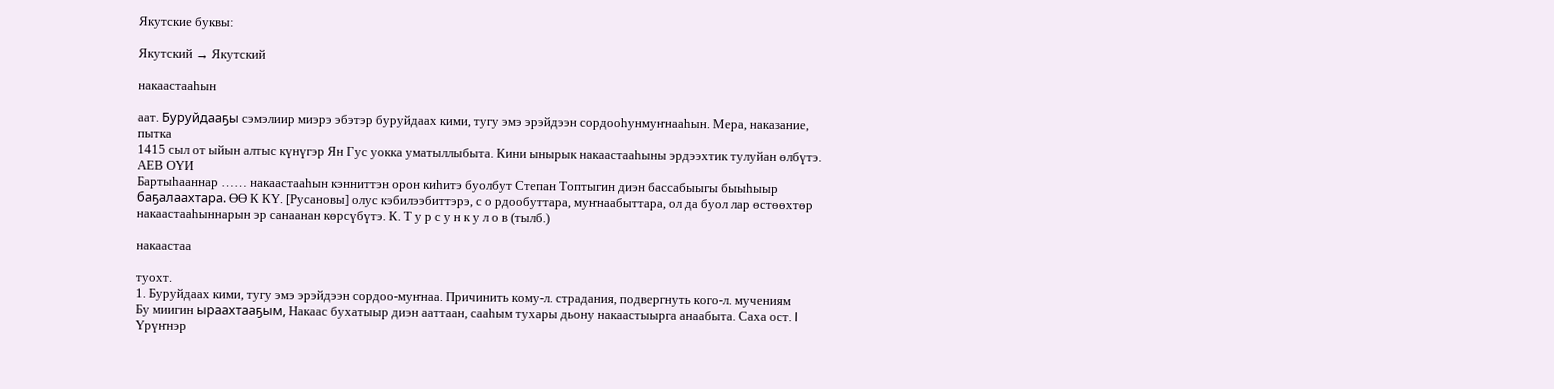Якутские буквы:

Якутский → Якутский

накаастааһын

аат. Буруйдааҕы сэмэлиир миэрэ эбэтэр буруйдаах кими, тугу эмэ эрэйдээн сордооһунмуҥнааһын. Мера, наказание, пытка
1415 сыл от ыйын алтыс күнүгэр Ян Гус уокка уматыллыбыта. Кини ынырык накаастааһыны эрдээхтик тулуйан өлбүтэ. АЕВ ОҮИ
Бартыһааннар …… накаастааһын кэнниттэн орон киһитэ буолбут Степан Топтыгин диэн бассабыыгы быыһыыр баҕалаахтара. ӨӨ К КҮ. [Русановы] олус кэбилээбиттэрэ, с о рдообуттара, муҥнаабыттара, ол да буол лар өстөөхтөр накаастааһыннарын эр санаанан көрсүбүтэ. К. Т у р с у н к у л о в (тылб.)

накаастаа

туохт.
1. Буруйдаах кими, тугу эмэ эрэйдээн сордоо-муҥнаа. Причинить кому-л. страдания, подвергнуть кого-л. мучениям
Бу миигин ыраахтааҕым, Накаас бухатыыр диэн ааттаан, сааһым тухары дьону накаастыырга анаабыта. Саха ост. I
Үрүҥнэр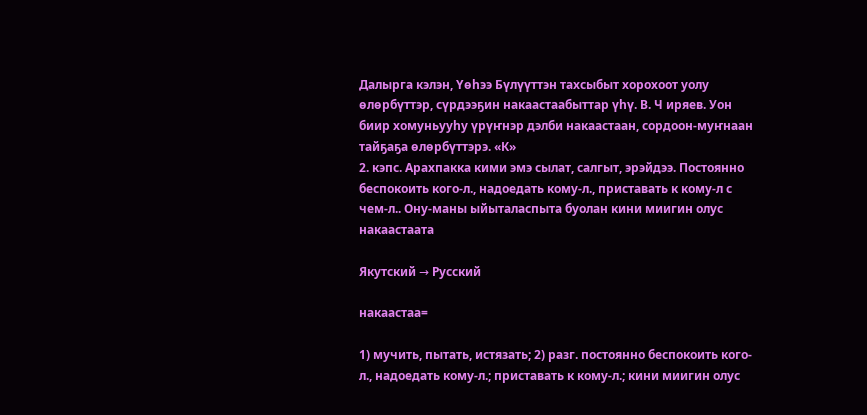Далырга кэлэн, Үөһээ Бүлүүттэн тахсыбыт хорохоот уолу өлөрбүттэр, сүрдээҕин накаастаабыттар үһү. В. Ч иряев. Уон биир хомуньууһу үрүҥнэр дэлби накаастаан, сордоон-муҥнаан тайҕаҕа өлөрбүттэрэ. «К»
2. кэпс. Арахпакка кими эмэ сылат, салгыт, эрэйдээ. Постоянно беспокоить кого-л., надоедать кому-л., приставать к кому-л с чем-л.. Ону-маны ыйыталаспыта буолан кини миигин олус накаастаата

Якутский → Русский

накаастаа=

1) мучить, пытать, истязать; 2) разг. постоянно беспокоить кого-л., надоедать кому-л.; приставать к кому-л.; кини миигин олус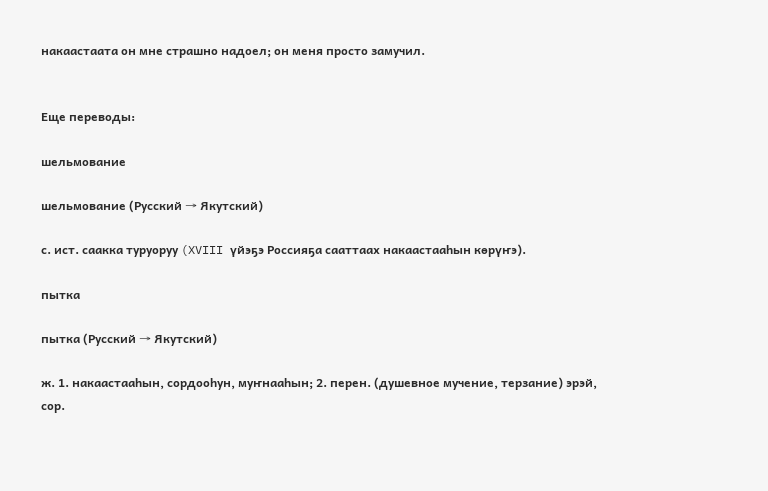накаастаата он мне страшно надоел; он меня просто замучил.


Еще переводы:

шельмование

шельмование (Русский → Якутский)

с. ист. саакка туруоруу (XVIII үйэҕэ Россияҕа сааттаах накаастааһын көрүҥэ).

пытка

пытка (Русский → Якутский)

ж. 1. накаастааһын, сордооһун, муҥнааһын; 2. перен. (душевное мучение, терзание) эрэй, сор.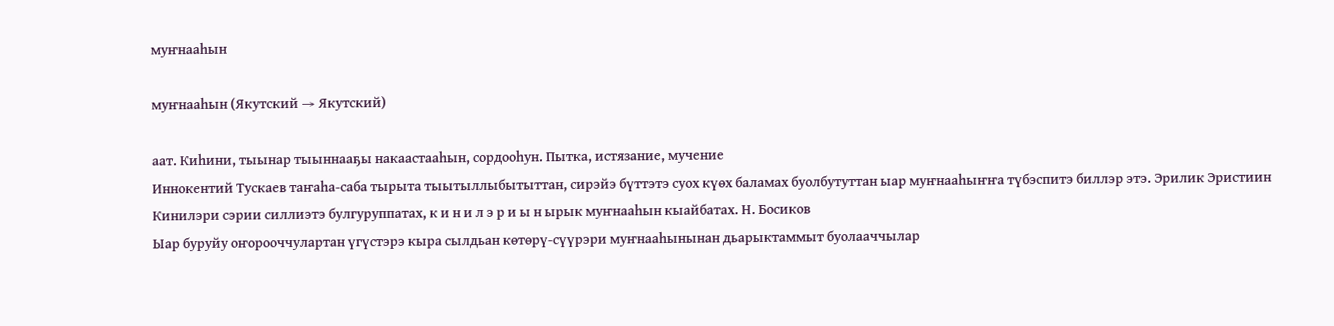муҥнааһын

муҥнааһын (Якутский → Якутский)

аат. Киһини, тыынар тыыннааҕы накаастааһын, сордооһун. Пытка, истязание, мучение
Иннокентий Тускаев таҥаһа-саба тырыта тыытыллыбытыттан, сирэйэ бүттэтэ суох күөх баламах буолбутуттан ыар муҥнааһыҥҥа түбэспитэ биллэр этэ. Эрилик Эристиин
Кинилэри сэрии силлиэтэ булгуруппатах, к и н и л э р и ы н ырык муҥнааһын кыайбатах. Н. Босиков
Ыар буруйу оҥорооччулартан үгүстэрэ кыра сылдьан көтөрү-сүүрэри муҥнааһынынан дьарыктаммыт буолааччылар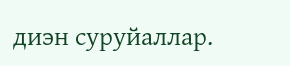диэн суруйаллар.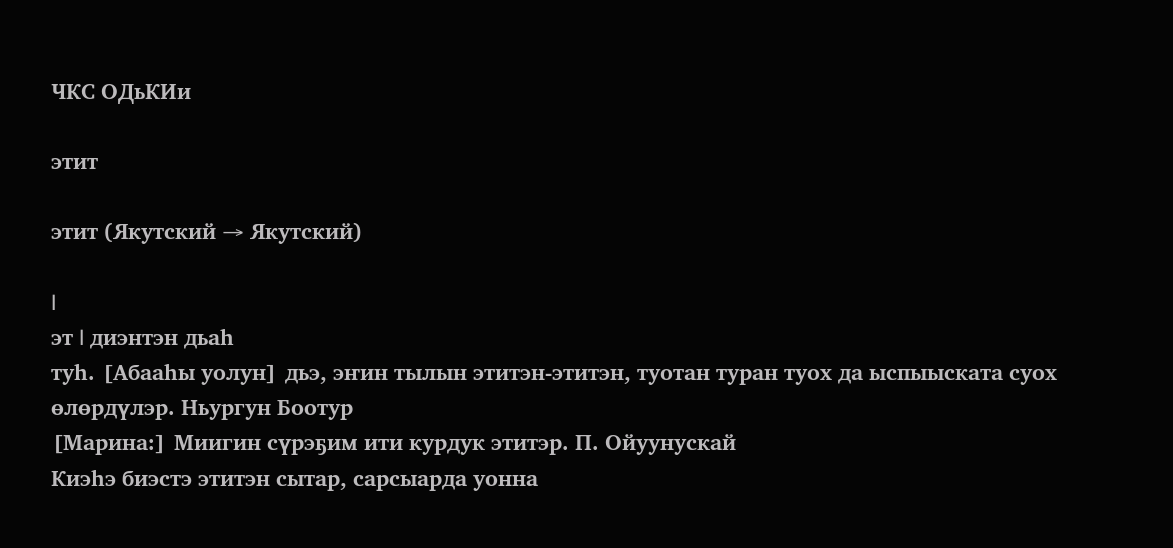ЧКС ОДьКИи

этит

этит (Якутский → Якутский)

I
эт I диэнтэн дьаһ
туһ. [Абааһы уолун] дьэ, эҥин тылын этитэн-этитэн, туотан туран туох да ыспыыската суох өлөрдүлэр. Ньургун Боотур
[Марина:] Миигин сүрэҕим ити курдук этитэр. П. Ойуунускай
Киэһэ биэстэ этитэн сытар, сарсыарда уонна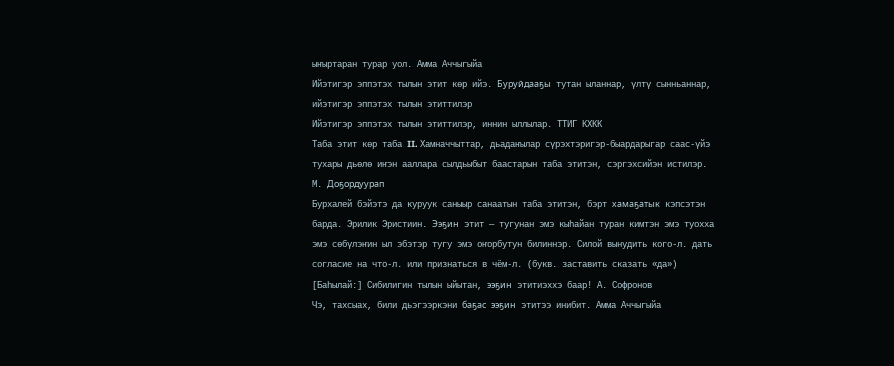ыҥыртаран турар уол. Амма Аччыгыйа
Ийэтигэр эппэтэх тылын этит көр ийэ. Буруйдааҕы тутан ыланнар, үлтү сынньаннар, ийэтигэр эппэтэх тылын этиттилэр
Ийэтигэр эппэтэх тылын этиттилэр, иннин ыллылар. ТТИГ КХКК
Таба этит көр таба II. Хамначчыттар, дьадаҥылар сүрэхтэригэр-быардарыгар саас-үйэ тухары дьөлө иҥэн ааллара сылдьыбыт баастарын таба этитэн, сэргэхсийэн истилэр. М. Доҕордуурап
Бурхалей бэйэтэ да куруук саныыр санаатын таба этитэн, бэрт хамаҕатык кэпсэтэн барда. Эрилик Эристиин. Ээҕин этит — тугунан эмэ кыһайан туран кимтэн эмэ туохха эмэ сөбүлэҥин ыл эбэтэр тугу эмэ оҥорбутун билиннэр. Силой вынудить кого-л. дать согласие на что-л. или признаться в чём-л. (букв. заставить сказать «да»)
[Баһылай:] Сибилигин тылын ыйытан, ээҕин этитиэххэ баар! А. Софронов
Чэ, тахсыах, били дьэгээркэни баҕас ээҕин этитээ инибит. Амма Аччыгыйа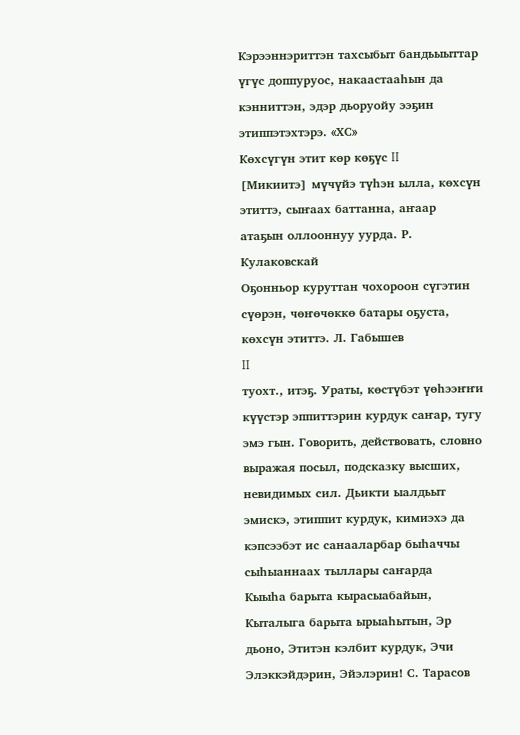Кэрээннэриттэн тахсыбыт бандьыыттар үгүс доппуруос, накаастааһын да кэнниттэн, эдэр дьоруойу ээҕин этиппэтэхтэрэ. «ХС»
Көхсүгүн этит көр көҕүс II
[Микиитэ] мүчүйэ түһэн ылла, көхсүн этиттэ, сыҥаах баттанна, аҥаар атаҕын оллооннуу уурда. Р. Кулаковскай
Оҕонньор куруттан чохороон сүгэтин сүөрэн, чөҥөчөккө батары оҕуста, көхсүн этиттэ. Л. Габышев
II
туохт., итэҕ. Ураты, көстүбэт үөһээҥҥи күүстэр эппиттэрин курдук саҥар, тугу эмэ гын. Говорить, действовать, словно выражая посыл, подсказку высших, невидимых сил. Дьикти ыалдьыт эмискэ, этиппит курдук, кимиэхэ да кэпсээбэт ис санааларбар быһаччы сыһыаннаах тыллары саҥарда
Кыыһа барыта кырасыабайын, Кыталыга барыта ырыаһытын, Эр дьоно, Этитэн кэлбит курдук, Эчи Элэккэйдэрин, Эйэлэрин! С. Тарасов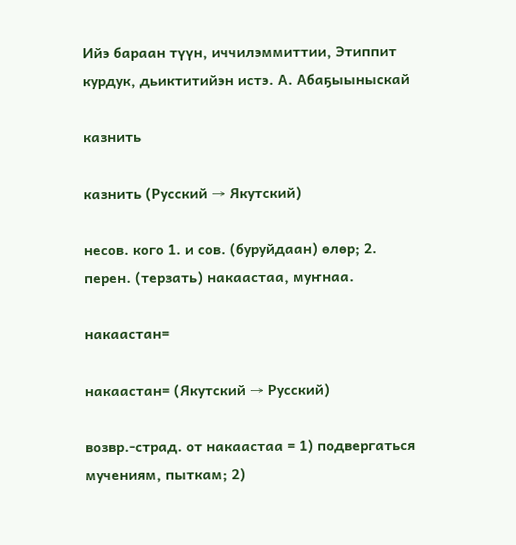Ийэ бараан түүн, иччилэммиттии, Этиппит курдук, дьиктитийэн истэ. А. Абаҕыыныскай

казнить

казнить (Русский → Якутский)

несов. кого 1. и сов. (буруйдаан) өлөр; 2. перен. (терзать) накаастаа, муҥнаа.

накаастан=

накаастан= (Якутский → Русский)

возвр.-страд. от накаастаа = 1) подвергаться мучениям, пыткам; 2)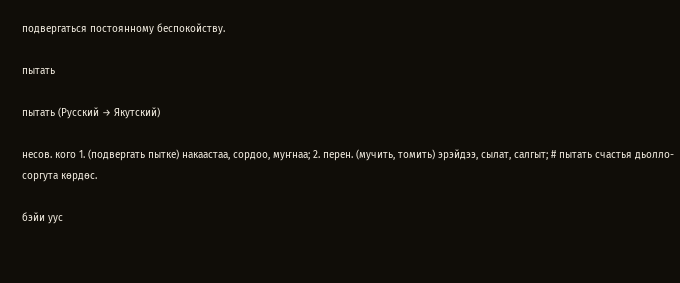подвергаться постоянному беспокойству.

пытать

пытать (Русский → Якутский)

несов. кого 1. (подвергать пытке) накаастаа, сордоо, муҥнаа; 2. перен. (мучить, томить) эрэйдээ, сылат, салгыт; # пытать счастья дьолло-соргута көрдөс.

бэйи уус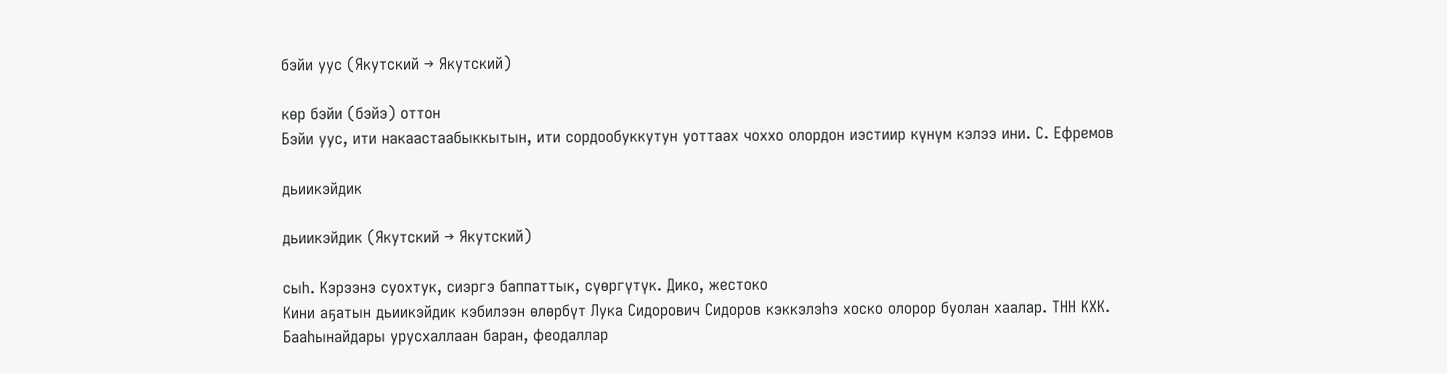бэйи уус (Якутский → Якутский)

көр бэйи (бэйэ) оттон
Бэйи уус, ити накаастаабыккытын, ити сордообуккутун уоттаах чоххо олордон иэстиир күнүм кэлээ ини. С. Ефремов

дьиикэйдик

дьиикэйдик (Якутский → Якутский)

сыһ. Кэрээнэ суохтук, сиэргэ баппаттык, сүөргүтүк. Дико, жестоко
Кини аҕатын дьиикэйдик кэбилээн өлөрбүт Лука Сидорович Сидоров кэккэлэһэ хоско олорор буолан хаалар. ТНН КХК. Бааһынайдары урусхаллаан баран, феодаллар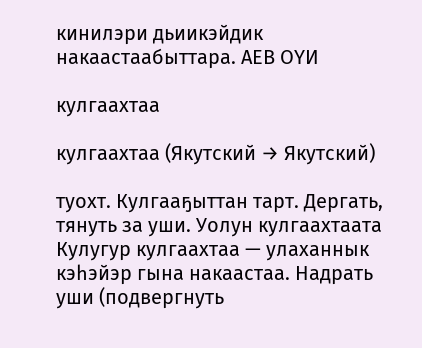кинилэри дьиикэйдик накаастаабыттара. АЕВ ОҮИ

кулгаахтаа

кулгаахтаа (Якутский → Якутский)

туохт. Кулгааҕыттан тарт. Дергать, тянуть за уши. Уолун кулгаахтаата
Кулугур кулгаахтаа — улаханнык кэһэйэр гына накаастаа. Надрать уши (подвергнуть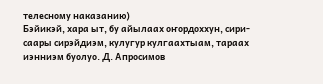телесному наказанию)
Бэйикэй, хара ыт, бу айылаах оҥордоххун, сири-саары сирэйдиэм, кулугур кулгаахтыам, тараах иэнниэм буолуо. Д. Апросимов